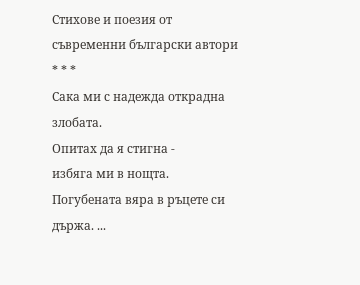Стихове и поезия от съвременни български автори
* * *
Сака ми с надежда открадна злобата.
Опитах да я стигна -
избяга ми в нощта.
Погубената вяра в ръцете си държа. ...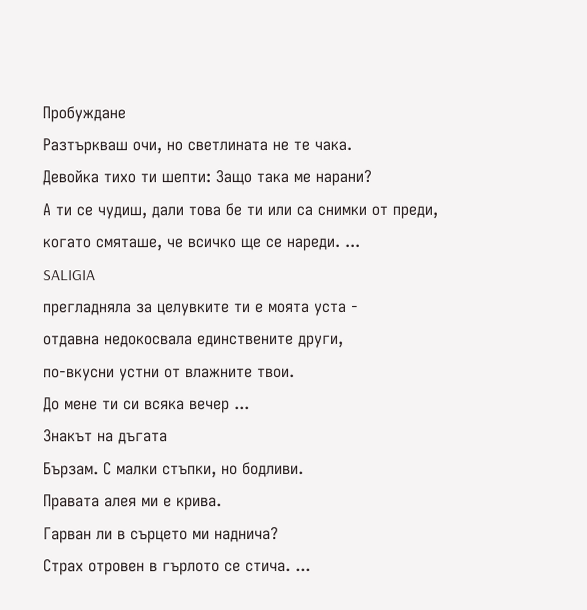Пробуждане
Разтъркваш очи, но светлината не те чака.
Девойка тихо ти шепти: Защо така ме нарани?
А ти се чудиш, дали това бе ти или са снимки от преди,
когато смяташе, че всичко ще се нареди. ...
SALIGIA
прегладняла за целувките ти е моята уста -
отдавна недокосвала единствените други,
по-вкусни устни от влажните твои.
До мене ти си всяка вечер ...
Знакът на дъгата
Бързам. С малки стъпки, но бодливи.
Правата алея ми е крива.
Гарван ли в сърцето ми наднича?
Страх отровен в гърлото се стича. ...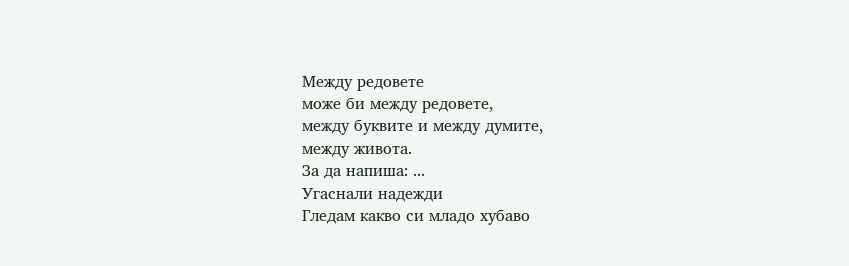Между редовете
може би между редовете,
между буквите и между думите,
между живота.
За да напиша: ...
Угаснали надежди
Гледам какво си младо хубаво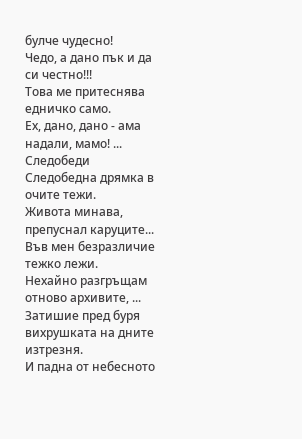булче чудесно!
Чедо, а дано пък и да си честно!!!
Това ме притеснява едничко само.
Ех, дано, дано - ама надали, мамо! ...
Следобеди
Следобедна дрямка в очите тежи.
Живота минава, препуснал каруците...
Във мен безразличие тежко лежи.
Нехайно разгръщам отново архивите, ...
Затишие пред буря
вихрушката на дните изтрезня.
И падна от небесното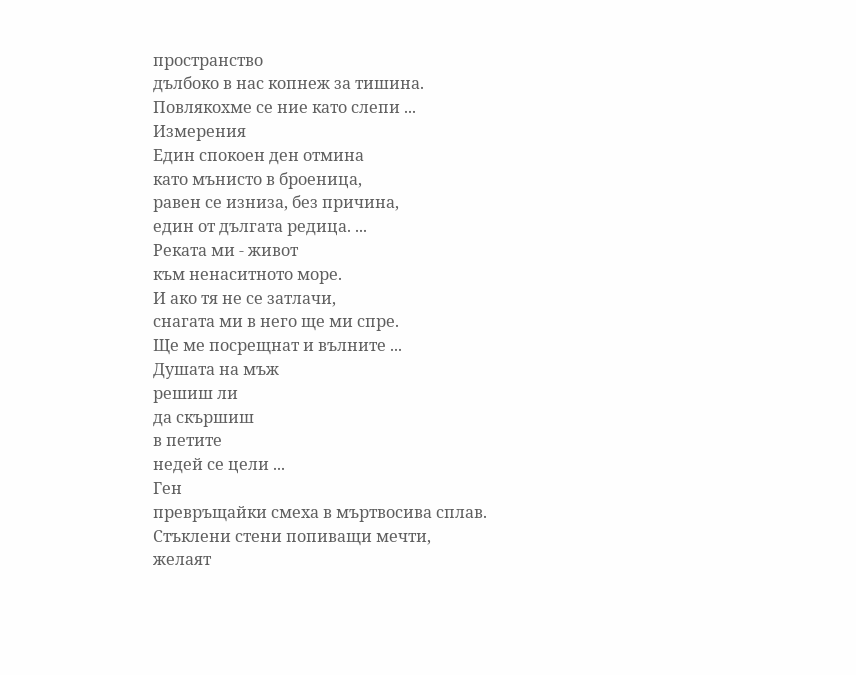пространство
дълбоко в нас копнеж за тишина.
Повлякохме се ние като слепи ...
Измерения
Един спокоен ден отмина
като мънисто в броеница,
равен се изниза, без причина,
един от дългата редица. ...
Реката ми - живот
към ненаситното море.
И ако тя не се затлачи,
снагата ми в него ще ми спре.
Ще ме посрещнат и вълните ...
Душата на мъж
решиш ли
да скършиш
в петите
недей се цели ...
Ген
превръщайки смеха в мъртвосива сплав.
Стъклени стени попиващи мечти,
желаят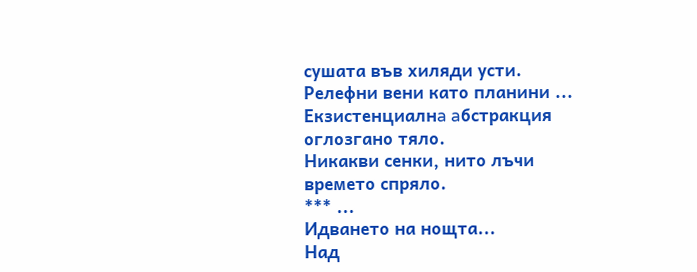сушата във хиляди усти.
Релефни вени като планини ...
Екзистенциaлнa aбстрaкция
оглозгaно тяло.
Никaкви сенки, нито лъчи
времето спряло.
*** ...
Идването на нощта...
Над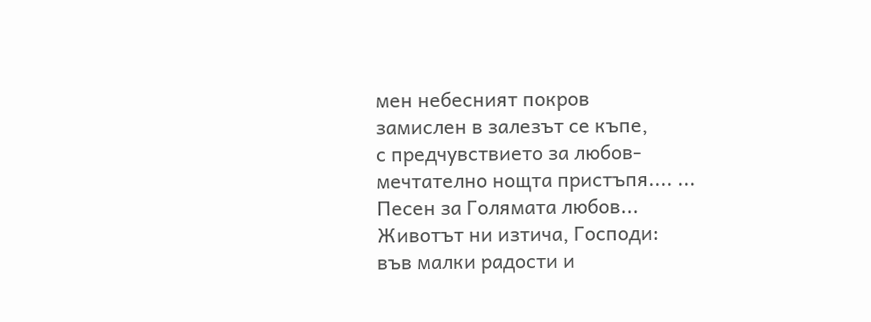мен небесният покров
замислен в залезът се къпе,
с предчувствието за любов-
мечтателно нощта пристъпя.... ...
Песен за Голямата любов...
Животът ни изтича, Господи:
във малки радости и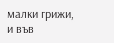малки грижи,
и във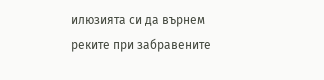илюзията си да върнем
реките при забравените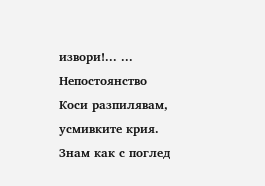извори!... ...
Непостоянство
Коси разпилявам, усмивките крия.
Знам как с поглед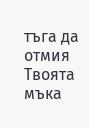тъга да отмия
Твоята мъка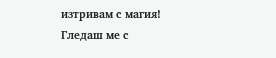изтривам с магия!
Гледаш ме с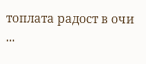топлата радост в очи ...